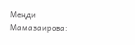Меңди Мамазаирова: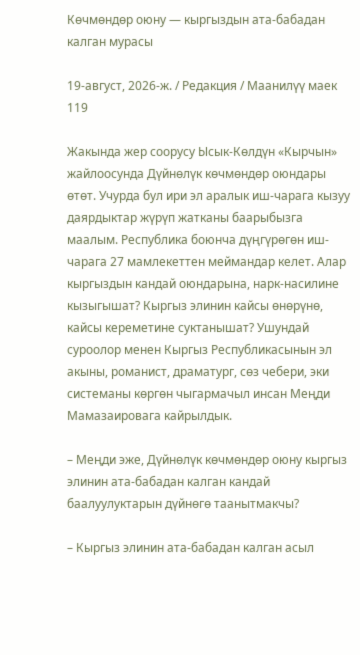Көчмөндөр оюну — кыргыздын ата-бабадан калган мурасы

19-август, 2026-ж. / Редакция / Маанилүү маек 119

Жакында жер соорусу Ысык-Көлдүн «Кырчын» жайлоосунда Дүйнөлүк көчмөндөр оюндары өтөт. Учурда бул ири эл аралык иш-чарага кызуу даярдыктар жүрүп жатканы баарыбызга маалым. Республика боюнча дүңгүрөгөн иш-чарага 27 мамлекеттен меймандар келет. Алар кыргыздын кандай оюндарына, нарк-насилине кызыгышат? Кыргыз элинин кайсы өнөрүнө, кайсы кереметине суктанышат? Ушундай суроолор менен Кыргыз Республикасынын эл акыны, романист, драматург, сөз чебери, эки системаны көргөн чыгармачыл инсан Меңди Мамазаировага кайрылдык.

– Меңди эже, Дүйнөлүк көчмөндөр оюну кыргыз элинин ата-бабадан калган кандай баалуулуктарын дүйнөгө таанытмакчы?

– Кыргыз элинин ата-бабадан калган асыл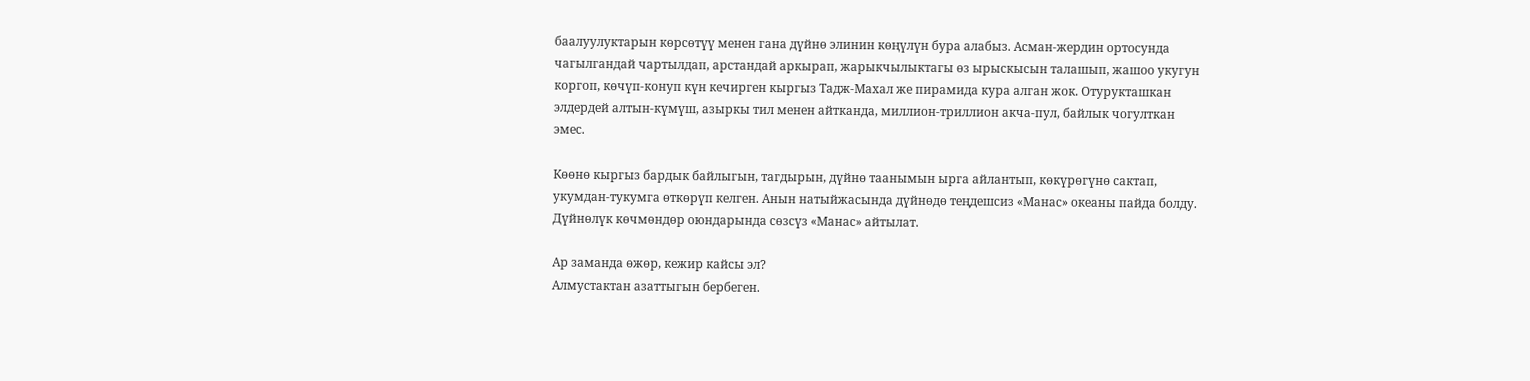баалуулуктарын көрсөтүү менен гана дүйнө элинин көңүлүн бура алабыз. Асман-жердин ортосунда чагылгандай чартылдап, арстандай аркырап, жарыкчылыктагы өз ырыскысын талашып, жашоо укугун коргоп, көчүп-конуп күн кечирген кыргыз Тадж-Махал же пирамида кура алган жок. Отурукташкан элдердей алтын-күмүш, азыркы тил менен айтканда, миллион-триллион акча-пул, байлык чогулткан эмес.

Көөнө кыргыз бардык байлыгын, тагдырын, дүйнө таанымын ырга айлантып, көкүрөгүнө сактап, укумдан-тукумга өткөрүп келген. Анын натыйжасында дүйнөдө теңдешсиз «Манас» океаны пайда болду. Дүйнөлүк көчмөндөр оюндарында сөзсүз «Манас» айтылат.

Ар заманда өжөр, кежир кайсы эл?
Алмустактан азаттыгын бербеген.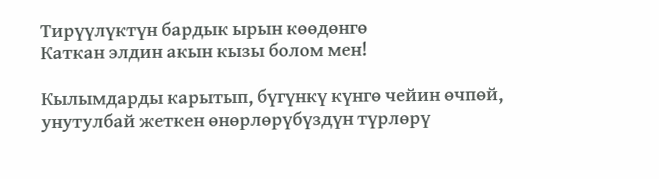Тирүүлүктүн бардык ырын көөдөнгө
Каткан элдин акын кызы болом мен!

Кылымдарды карытып, бүгүнкү күнгө чейин өчпөй, унутулбай жеткен өнөрлөрүбүздүн түрлөрү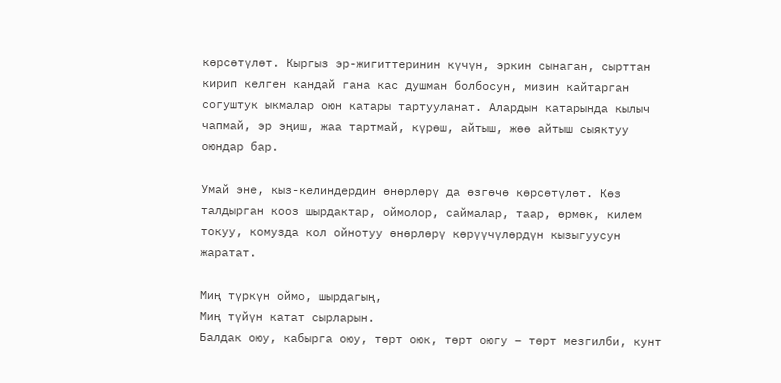көрсөтүлөт. Кыргыз эр-жигиттеринин күчүн, эркин сынаган, сырттан кирип келген кандай гана кас душман болбосун, мизин кайтарган согуштук ыкмалар оюн катары тартууланат. Алардын катарында кылыч чапмай, эр эңиш, жаа тартмай, күрөш, айтыш, жөө айтыш сыяктуу оюндар бар.

Умай эне, кыз-келиндердин өнөрлөрү да өзгөчө көрсөтүлөт. Көз талдырган кооз шырдактар, оймолор, саймалар, таар, өрмөк, килем токуу, комузда кол ойнотуу өнөрлөрү көрүүчүлөрдүн кызыгуусун жаратат.

Миң түркүн оймо, шырдагың,
Миң түйүн катат сырларын.
Балдак оюу, кабырга оюу, төрт оюк, төрт оюгу – төрт мезгилби, кунт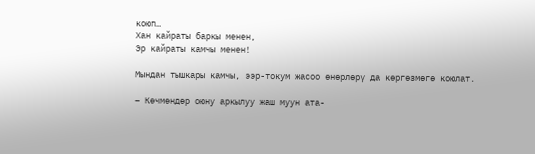коюп…
Хан кайраты баркы менен,
Эр кайраты камчы менен!

Мындан тышкары камчы, ээр-токум жасоо өнөрлөрү да көргөзмөгө коюлат.

– Көчмөндөр оюну аркылуу жаш муун ата-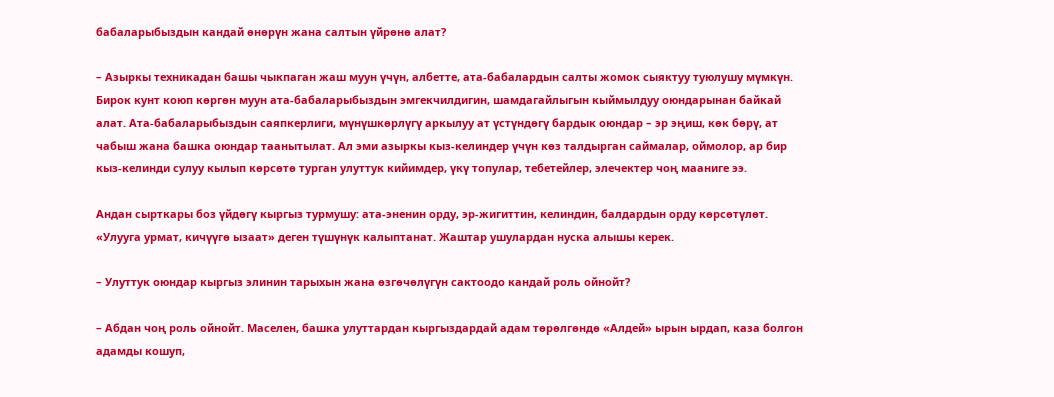бабаларыбыздын кандай өнөрүн жана салтын үйрөнө алат?

– Азыркы техникадан башы чыкпаган жаш муун үчүн, албетте, ата-бабалардын салты жомок сыяктуу туюлушу мүмкүн. Бирок кунт коюп көргөн муун ата-бабаларыбыздын эмгекчилдигин, шамдагайлыгын кыймылдуу оюндарынан байкай алат. Ата-бабаларыбыздын саяпкерлиги, мүнүшкөрлүгү аркылуу ат үстүндөгү бардык оюндар – эр эңиш, көк бөрү, ат чабыш жана башка оюндар таанытылат. Ал эми азыркы кыз-келиндер үчүн көз талдырган саймалар, оймолор, ар бир кыз-келинди сулуу кылып көрсөтө турган улуттук кийимдер, үкү топулар, тебетейлер, элечектер чоң мааниге ээ.

Андан сырткары боз үйдөгү кыргыз турмушу: ата-эненин орду, эр-жигиттин, келиндин, балдардын орду көрсөтүлөт. «Улууга урмат, кичүүгө ызаат» деген түшүнүк калыптанат. Жаштар ушулардан нуска алышы керек.

– Улуттук оюндар кыргыз элинин тарыхын жана өзгөчөлүгүн сактоодо кандай роль ойнойт?

– Абдан чоң роль ойнойт. Маселен, башка улуттардан кыргыздардай адам төрөлгөндө «Алдей» ырын ырдап, каза болгон адамды кошуп,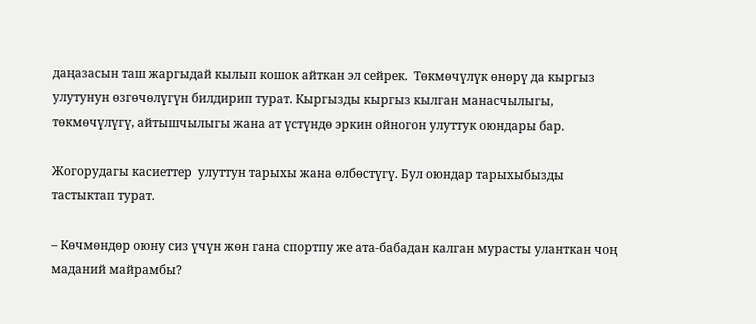даңазасын таш жаргыдай кылып кошок айткан эл сейрек.  Төкмөчүлүк өнөрү да кыргыз улутунун өзгөчөлүгүн билдирип турат. Кыргызды кыргыз кылган манасчылыгы, төкмөчүлүгү, айтышчылыгы жана ат үстүндө эркин ойногон улуттук оюндары бар.

Жогорудагы касиеттер  улуттун тарыхы жана өлбөстүгү. Бул оюндар тарыхыбызды тастыктап турат.

– Көчмөндөр оюну сиз үчүн жөн гана спортпу же ата-бабадан калган мурасты уланткан чоң маданий майрамбы?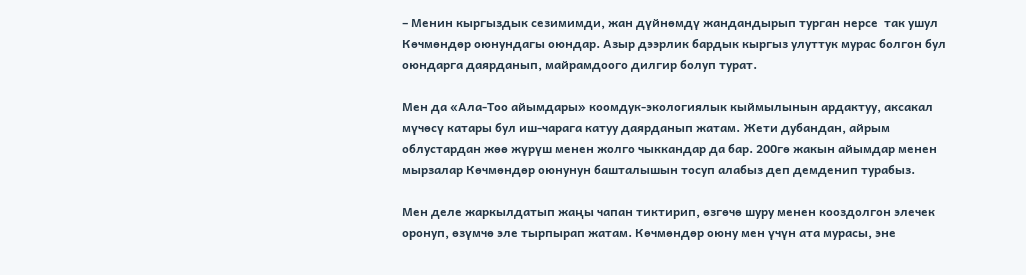– Менин кыргыздык сезимимди, жан дүйнөмдү жандандырып турган нерсе  так ушул Көчмөндөр оюнундагы оюндар. Азыр дээрлик бардык кыргыз улуттук мурас болгон бул оюндарга даярданып, майрамдоого дилгир болуп турат.

Мен да «Ала-Тоо айымдары» коомдук-экологиялык кыймылынын ардактуу, аксакал мүчөсү катары бул иш-чарага катуу даярданып жатам. Жети дубандан, айрым облустардан жөө жүрүш менен жолго чыккандар да бар. 200гө жакын айымдар менен мырзалар Көчмөндөр оюнунун башталышын тосуп алабыз деп демденип турабыз.

Мен деле жаркылдатып жаңы чапан тиктирип, өзгөчө шуру менен кооздолгон элечек оронуп, өзүмчө эле тырпырап жатам. Көчмөндөр оюну мен үчүн ата мурасы, эне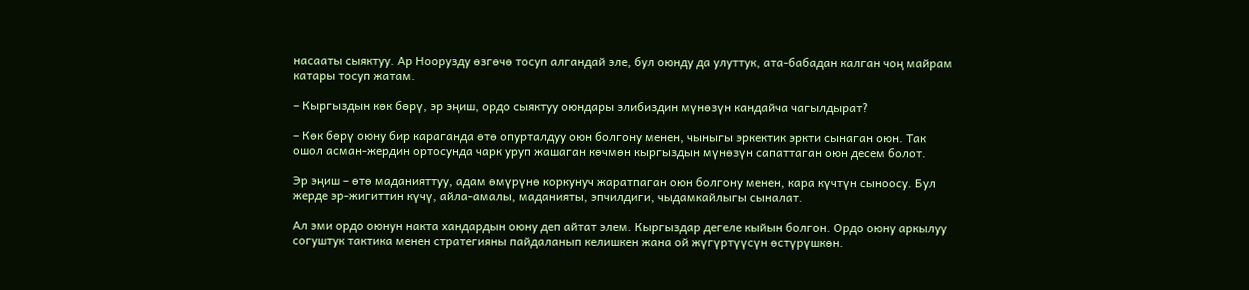насааты сыяктуу. Ар Ноорузду өзгөчө тосуп алгандай эле, бул оюнду да улуттук, ата-бабадан калган чоң майрам катары тосуп жатам.

– Кыргыздын көк бөрү, эр эңиш, ордо сыяктуу оюндары элибиздин мүнөзүн кандайча чагылдырат?

– Көк бөрү оюну бир караганда өтө опурталдуу оюн болгону менен, чыныгы эркектик эркти сынаган оюн. Так ошол асман-жердин ортосунда чарк уруп жашаган көчмөн кыргыздын мүнөзүн сапаттаган оюн десем болот.

Эр эңиш – өтө маданияттуу, адам өмүрүнө коркунуч жаратпаган оюн болгону менен, кара күчтүн сыноосу. Бул жерде эр-жигиттин күчү, айла-амалы, маданияты, эпчилдиги, чыдамкайлыгы сыналат.

Ал эми ордо оюнун накта хандардын оюну деп айтат элем. Кыргыздар дегеле кыйын болгон. Ордо оюну аркылуу согуштук тактика менен стратегияны пайдаланып келишкен жана ой жүгүртүүсүн өстүрүшкөн.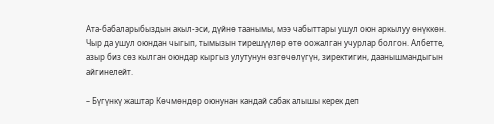Ата-бабаларыбыздын акыл-эси, дүйнө таанымы, мээ чабыттары ушул оюн аркылуу өнүккөн. Чыр да ушул оюндан чыгып, тымызын тирешүүлөр өтө оожалган учурлар болгон. Албетте, азыр биз сөз кылган оюндар кыргыз улутунун өзгөчөлүгүн, зиректигин, даанышмандыгын айгинелейт.

– Бүгүнкү жаштар Көчмөндөр оюнунан кандай сабак алышы керек деп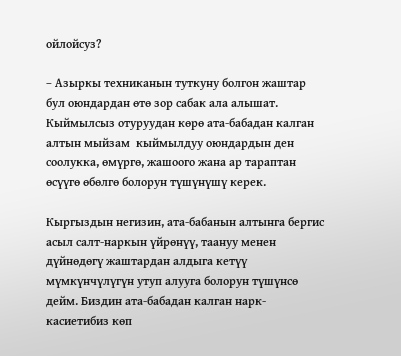ойлойсуз?

– Азыркы техниканын туткуну болгон жаштар бул оюндардан өтө зор сабак ала алышат. Кыймылсыз отуруудан көрө ата-бабадан калган алтын мыйзам  кыймылдуу оюндардын ден соолукка, өмүргө, жашоого жана ар тараптан өсүүгө өбөлгө болорун түшүнүшү керек.

Кыргыздын негизин, ата-бабанын алтынга бергис асыл салт-наркын үйрөнүү, таануу менен дүйнөдөгү жаштардан алдыга кетүү мүмкүнчүлүгүн утуп алууга болорун түшүнсө дейм. Биздин ата-бабадан калган нарк-касиетибиз көп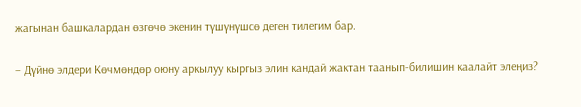жагынан башкалардан өзгөчө экенин түшүнүшсө деген тилегим бар.

– Дүйнө элдери Көчмөндөр оюну аркылуу кыргыз элин кандай жактан таанып-билишин каалайт элеңиз?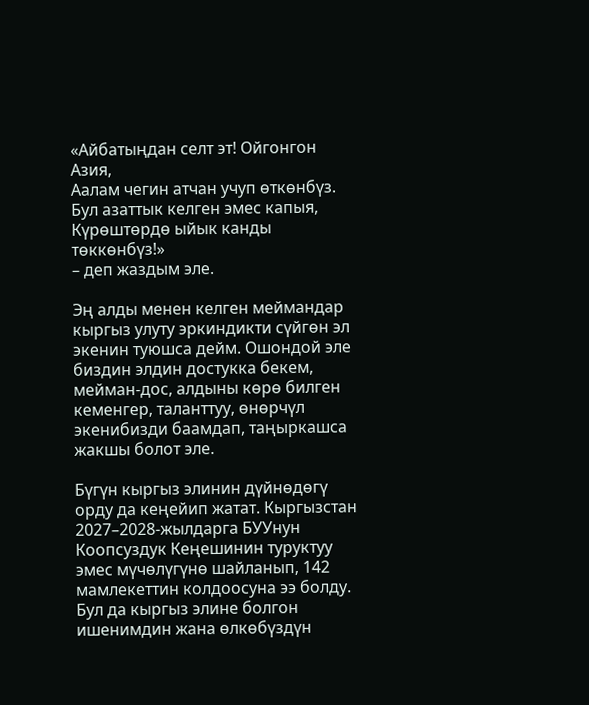«Айбатыңдан селт эт! Ойгонгон Азия,
Аалам чегин атчан учуп өткөнбүз.
Бул азаттык келген эмес капыя,
Күрөштөрдө ыйык канды төккөнбүз!»
– деп жаздым эле.

Эң алды менен келген меймандар кыргыз улуту эркиндикти сүйгөн эл экенин туюшса дейм. Ошондой эле биздин элдин достукка бекем, мейман-дос, алдыны көрө билген кеменгер, таланттуу, өнөрчүл экенибизди баамдап, таңыркашса жакшы болот эле.

Бүгүн кыргыз элинин дүйнөдөгү орду да кеңейип жатат. Кыргызстан 2027–2028-жылдарга БУУнун Коопсуздук Кеңешинин туруктуу эмес мүчөлүгүнө шайланып, 142 мамлекеттин колдоосуна ээ болду. Бул да кыргыз элине болгон ишенимдин жана өлкөбүздүн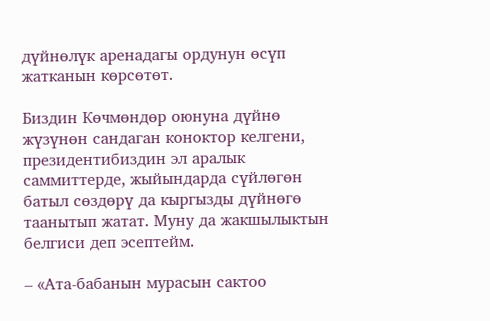дүйнөлүк аренадагы ордунун өсүп жатканын көрсөтөт.

Биздин Көчмөндөр оюнуна дүйнө жүзүнөн сандаган коноктор келгени, президентибиздин эл аралык саммиттерде, жыйындарда сүйлөгөн батыл сөздөрү да кыргызды дүйнөгө таанытып жатат. Муну да жакшылыктын белгиси деп эсептейм.

– «Ата-бабанын мурасын сактоо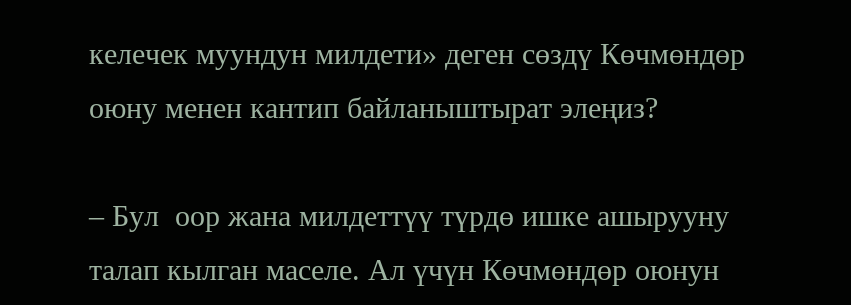келечек муундун милдети» деген сөздү Көчмөндөр оюну менен кантип байланыштырат элеңиз?

– Бул  оор жана милдеттүү түрдө ишке ашырууну талап кылган маселе. Ал үчүн Көчмөндөр оюнун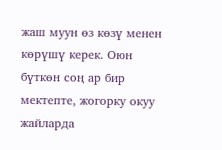жаш муун өз көзү менен көрүшү керек. Оюн бүткөн соң ар бир мектепте, жогорку окуу жайларда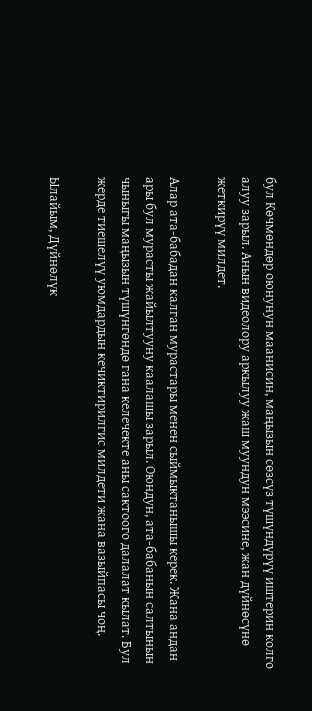бул Көчмөндөр оюнунун маанисин, маңызын сөзсүз түшүндүрүү иштерин колго алуу зарыл. Анын видеолору аркылуу жаш муундун мээсине, жан дүйнөсүнө жеткирүү милдет.

Алар ата-бабадан калган мурастары менен сыймыктанышы керек. Жана андан ары бул мурасты жайылтууну каалашы зарыл. Оюндун, ата-бабанын салтынын чыныгы маңызын түшүнгөндө гана келечекте аны сактоого далалат кылат. Бул жерде тиешелүү уюмдардын кечиктирилгис милдети жана вазыйпасы чоң.

Ылайым, Дүйнөлүк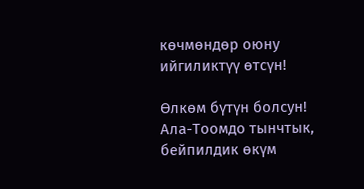көчмөндөр оюну ийгиликтүү өтсүн!

Өлкөм бүтүн болсун! Ала-Тоомдо тынчтык, бейпилдик өкүм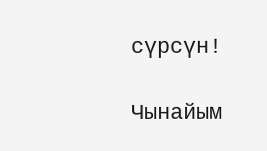сүрсүн!

Чынайым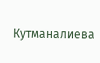Кутманалиева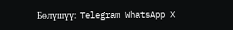Бөлүшүү: Telegram WhatsApp X